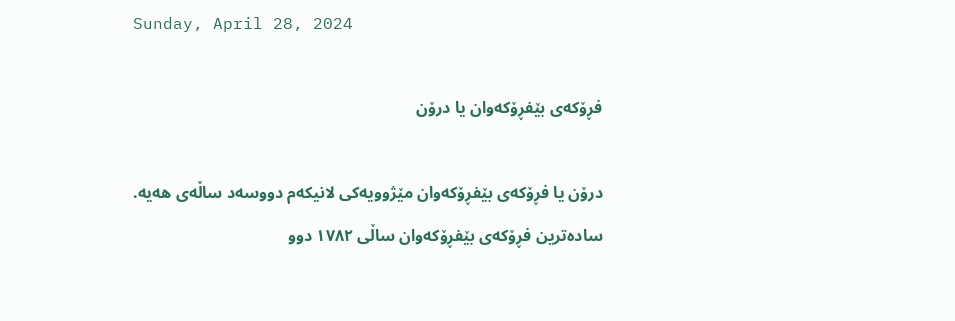Sunday, April 28, 2024

فڕۆکەی بێفڕۆکەوان یا درۆن

درۆن یا فڕۆکەی بێفڕۆکەوان مێژوویەکی لانیکەم دووسەد ساڵەی هەیە.  سادەترین فڕۆکەی بێفڕۆکەوان ساڵی ١٧٨٢ دوو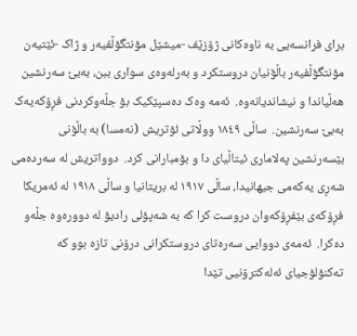برای فرانسەیی بە ناوەکانی ژۆزێف -میشێل مۆنتگۆڵفیەر و ژاک -ئێتیەن مۆنتگۆڵفیەر باڵۆنیان دروستکرد و بەرلەوەی سواری ببن، بەبێ سەرنشین هەڵیاندا و نیشاندیانەوە.  ئەمە وەک دەسپێکیک بۆ جڵەوکردنی فڕۆکەیەک بەبێ سەرنشین.  ساڵی ١٨٤٩ ووڵاتی ئۆتریش (نەمسا) بە باڵۆنی بێسەرنشین پەلاماری ئیتاڵیای دا و بۆمبارانی کرد.  دوواتریش لە سەردەمی شەڕی یەکەمی جیهانیدا، ساڵی ١٩١٧ لە بریتانیا و ساڵی ١٩١٨ لە ئەمریکا فڕۆکەی بێفڕۆکەوان دروست کرا کە بە شەپۆلی رادیۆ لە دوورەوە جڵەو دەکرا.  ئەمەی دووایی سەرەتای دروستکرانی درۆنی تازە بوو کە تەکنۆلۆجیای ئەلەکترۆنیی تێدا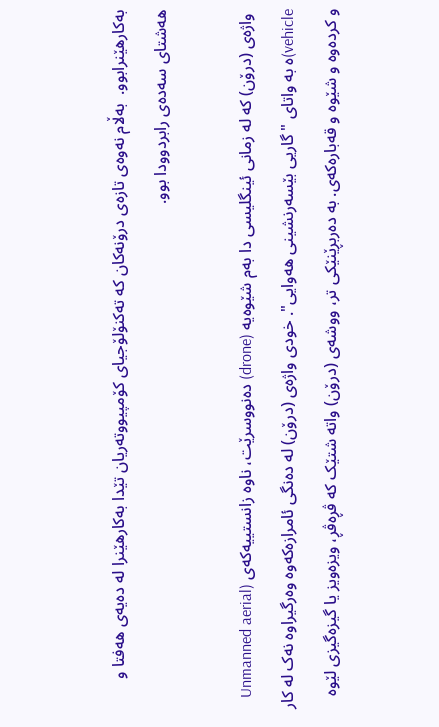بەکارهێنرابوو.  بەڵام نەوەی تازەی درۆنەکان کە تەکنۆلۆجیای کۆمپیووتەریان تێدا بەکارهێنرا لە دەیەی هەفتا و هەشتای سەدەی رابردوودا بوو.

 واژەی (درۆن) کە لە زمانی ئینگلیسی دا بەم شێوەیە (drone) دەنووسرێت، ناوە زانستییەکەی (Unmanned aerial vehicle)ە بە واتای "گاریی بێسەرنشینی هەوایی". خودی واژەی (درۆن) لە دەنگی ئامرازەکەوە وەرگیراوە نەک لە کار و کردەوە و شێوە و قەبارەکەی. بە دەربڕێنێکی تر، ووشەی (درۆن) واتە شتێک کە ڤڕەڤڕ، ویزەویز یا گیزەگیزی لێوە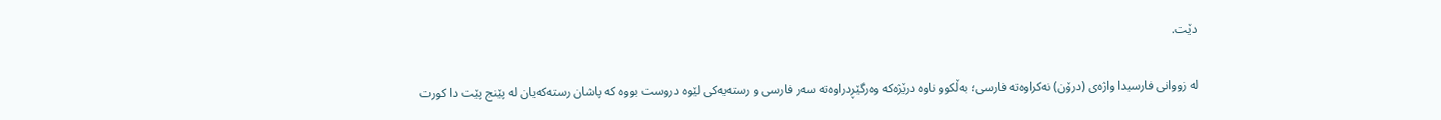دێت.

لە زووانی فارسیدا واژەی (درۆن) نەکراوەتە فارسی؛ بەڵکوو ناوە درێژەکە وەرگێڕدراوەتە سەر فارسی و رستەیەکی لێوە دروست بووە کە پاشان رستەکەیان لە پێنج پێت دا کورت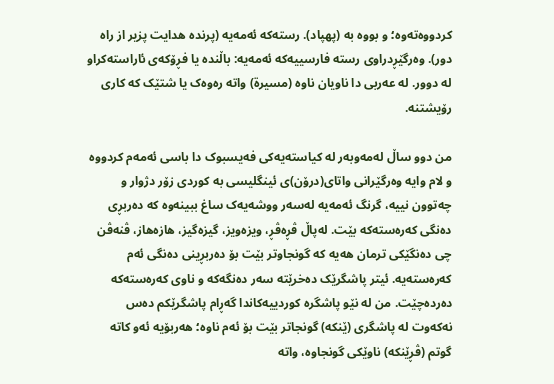کردووەتەوە؛ و بووە بە (پهپاد). رستەکە ئەمەیە (پرندە هدایت پزیر از راه دور). وەرگێڕدراوی رستە فارسییەکە ئەمەیە: باڵندە یا فڕۆکەی ئاراستەکراو لە دوور. لە عەربی دا ناویان ناوە (مسیرة) واتە رەوەک یا شتێک کە کاری رۆیشتنە.

من دوو ساڵ لەمەوبەر لە کیاستەیەکی فەیسبوک دا باسی ئەمەم کردووە و لام وایە وەرگێرانی واتای(درۆن)ی ئینگلیسی بە کوردی زۆر دژوار و چەتوون نییە، گرنگ ئەمەیە لەسەر ووشەیەک ساغ ببینەوە کە دەربڕی دەنگی کەرەستەکە بێت. لەپاڵ ڤڕەڤڕ، ویزەویز، گیزەگیز، هازەهاز، ڤنەڤن چی دەنگێکی ترمان هەیە کە گونجاوتر بێت بۆ دەربڕینی دەنگی ئەم کەرەستەیە. ئیتر پاشگرێک دەخرێتە سەر دەنگەکە و ناوی کەرەستەکە دەردەچێت. من لە نێو پاشگرە کوردییەکاندا گەڕام پاشگرێکم دەس نەکەوت لە پاشگری (ێنکە) گونجاتر بێت بۆ ئەم ناوە؛ هەربۆیە ئەو کاتە گوتم (ڤڕێنکە) ناوێکی گونجاوە، واتە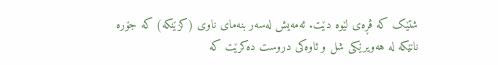شتێک کە ڤڕەی لێوە دێت. ئەمەیش لەسەر بنەمای ناوی (کزێنکە) کە جۆرە نانێکە لە هەویرێکی شل و ئاوەکی دروست دەکرێت کە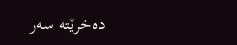دەخرێتە سەر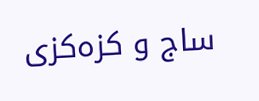ساج و کزەکزی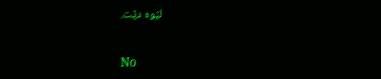لێوە دێت.


No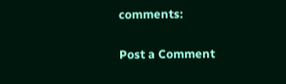comments:

Post a Comment